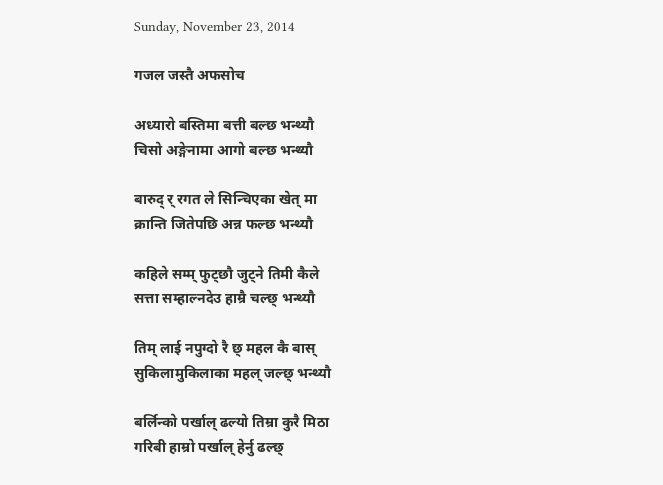Sunday, November 23, 2014

गजल जस्तै अफसोच

अध्यारो बस्तिमा बत्ती बल्छ भन्थ्यौ
चिसो अङ्गेनामा आगो बल्छ भन्थ्यौ

बारुद् र् रगत ले सिन्चिएका खेत् मा
क्रान्ति जितेपछि अन्न फल्छ भन्थ्यौ

कहिले सम्म् फुट्छौ जुट्ने तिमी कैले
सत्ता सम्हाल्नदेउ हाम्रै चल्छ् भन्थ्यौ

तिम् लाई नपुग्दो रै छ् महल कै बास्
सुकिलामुकिलाका महल् जल्छ् भन्थ्यौ

बर्लिन्को पर्खाल् ढल्यो तिम्रा कुरै मिठा
गरिबी हाम्रो पर्खाल् हेर्नु ढल्छ्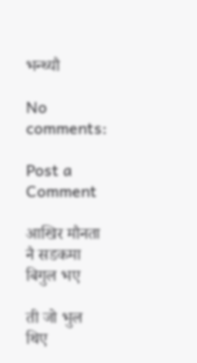भन्थ्यौ

No comments:

Post a Comment

आखिर मौनता नै सडकमा बिगुल भए

ती जो भुल थिए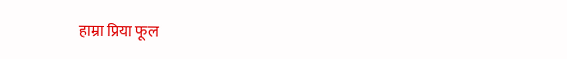हाम्रा प्रिया फूल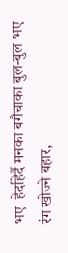भए  हेर्दाहेर्दै मनका बगैचाका बुल-बुल भए रंग खोज्ने बहार,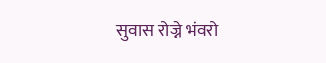सुवास रोज्ने भंवरो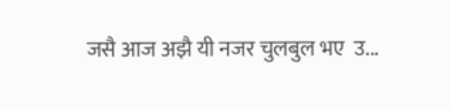जसै आज अझै यी नजर चुलबुल भए  उ...